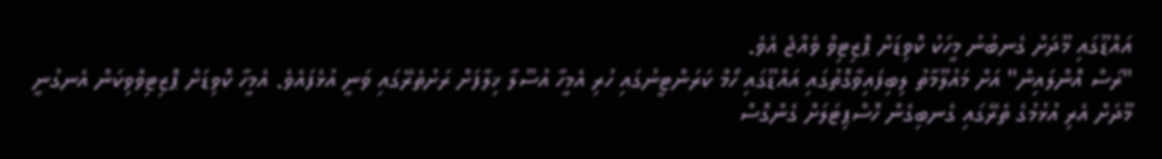އައްޑޫގައި މޫދަށް ގެނބުނު މީހަކު ކޮވިޑަށް ޕޮޒިޓިވް ވެއްޖެ އެވެ.
"ރަސް އޮންލައިން" އަށް މައުލޫމާތު ލިބިފައިވާގޮތުގައި އައްޑޫގައި ހޯމް ކަރަންޓީނުގައި ހުރި އެމީހާ އުސޫލާ ޚިލާފަށް ރަށުތެރޭގައި ވަނީ އުޅެފައެވެ. އެމީހާ ކޮވިޑަށް ޕޮޒިޓިވްވިކަން އެނގުނީ މޫދަށް އެރި އުޅުމުގެ ތެރޭގައި ގެނބިގެން ހޮސްޕިޓަލަށް ގެންގޮސް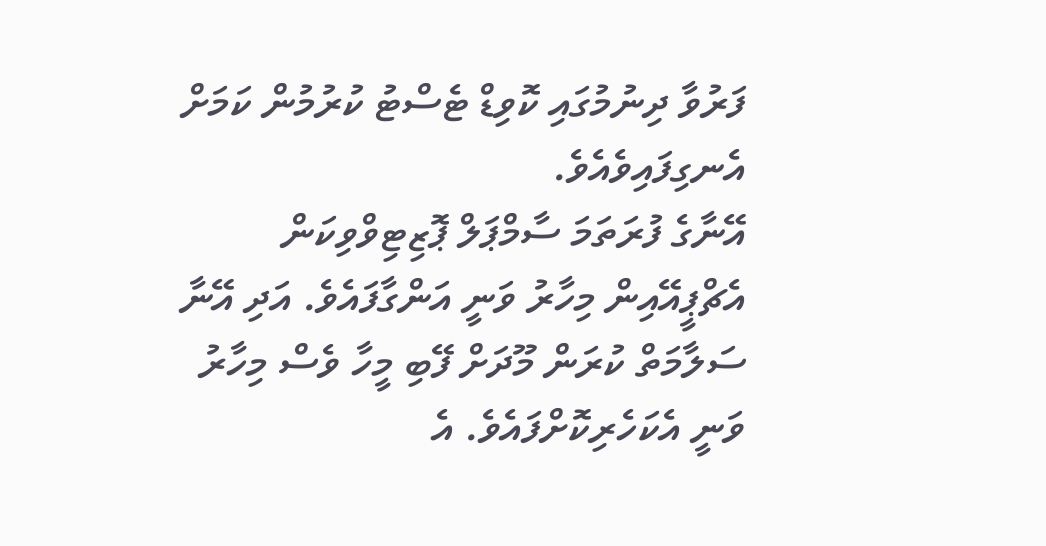ފަރުވާ ދިނުމުގައި ކޮވިޑް ޓެސްޓު ކުރުމުން ކަމަށް އެނގިފައިވެއެވެ.
އޭނާގެ ފުރަތަމަ ސާމްޕަލް ޕޮޒިޓިވްވިކަން އެޗްޕީއޭއިން މިހާރު ވަނީ އަންގާފައެވެ. އަދި އޭނާ ސަލާމަތް ކުރަން މޫދަށް ފޭބި މީހާ ވެސް މިހާރު ވަނީ އެކަހެރިކޮށްފައެވެ. އެ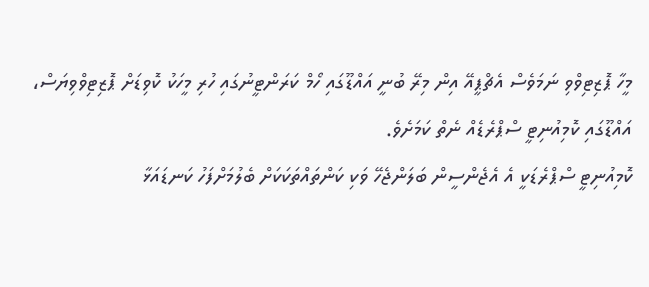މީހާ ޕޮޒިޓިވްވި ނަމަވެސް އެޗްޕީއޭ އިން މިރޭ ބުނީ އައްޑޫގައި ހޯމް ކަރަންޓީނުގައި ހުރި މީހަކު ކޮވިޑަށް ޕޮޒިޓިވްވިޔަސް، އައްޑޫގައި ކޮމިއުނިޓީ ސްޕްރެޑެއް ނެތް ކަމަށެވެ.
ކޮމިއުނިޓީ ސްޕްރެޑަކީ އެ އެޖެންސީން ބަލަންޖެހޭ ވަކި ކަންތައްތަކަކަށް ބެލުމަށްފަހު ކަނޑައަޅާ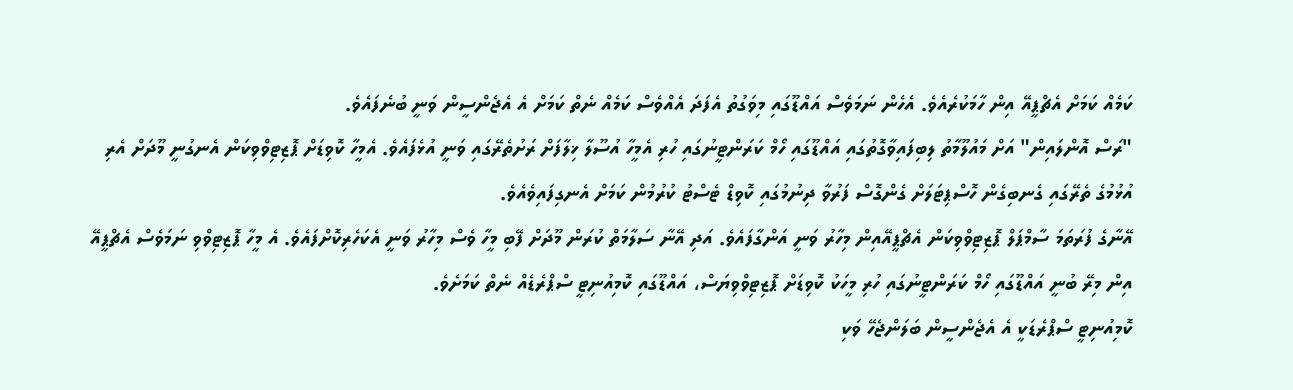ކަމެއް ކަމަށް އެޗްޕީއޭ އިން ހާމަކުރެއެވެ. އެހެން ނަމަވެސް އައްޑޫގައި މިވަގުތު އެފަދަ އެއްވެސް ކަމެއް ނެތް ކަމަށް އެ އެޖެންސީން ވަނީ ބުނެފައެވެ.
"ރަސް އޮންލައިން" އަށް މައުލޫމާތު ލިބިފައިވާގޮތުގައި އައްޑޫގައި ހޯމް ކަރަންޓީނުގައި ހުރި އެމީހާ އުސޫލާ ޚިލާފަށް ރަށުތެރޭގައި ވަނީ އުޅެފައެވެ. އެމީހާ ކޮވިޑަށް ޕޮޒިޓިވްވިކަން އެނގުނީ މޫދަށް އެރި އުޅުމުގެ ތެރޭގައި ގެނބިގެން ހޮސްޕިޓަލަށް ގެންގޮސް ފަރުވާ ދިނުމުގައި ކޮވިޑް ޓެސްޓު ކުރުމުން ކަމަށް އެނގިފައިވެއެވެ.
އޭނާގެ ފުރަތަމަ ސާމްޕަލް ޕޮޒިޓިވްވިކަން އެޗްޕީއޭއިން މިހާރު ވަނީ އަންގާފައެވެ. އަދި އޭނާ ސަލާމަތް ކުރަން މޫދަށް ފޭބި މީހާ ވެސް މިހާރު ވަނީ އެކަހެރިކޮށްފައެވެ. އެ މީހާ ޕޮޒިޓިވްވި ނަމަވެސް އެޗްޕީއޭ އިން މިރޭ ބުނީ އައްޑޫގައި ހޯމް ކަރަންޓީނުގައި ހުރި މީހަކު ކޮވިޑަށް ޕޮޒިޓިވްވިޔަސް، އައްޑޫގައި ކޮމިއުނިޓީ ސްޕްރެޑެއް ނެތް ކަމަށެވެ.
ކޮމިއުނިޓީ ސްޕްރެޑަކީ އެ އެޖެންސީން ބަލަންޖެހޭ ވަކި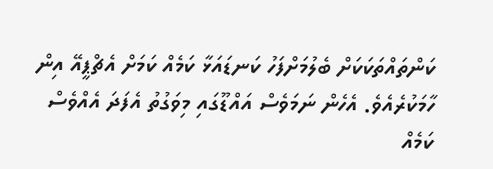ކަންތައްތަކަކަށް ބެލުމަށްފަހު ކަނޑައަޅާ ކަމެއް ކަމަށް އެޗްޕީއޭ އިން ހާމަކުރެއެވެ. އެހެން ނަމަވެސް އައްޑޫގައި މިވަގުތު އެފަދަ އެއްވެސް ކަމެއް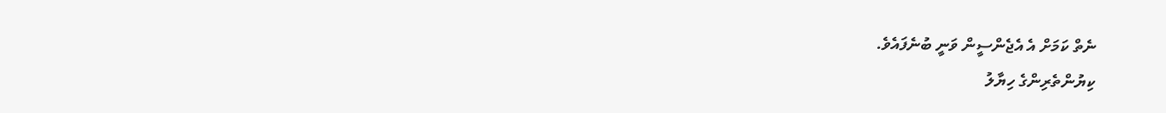ނެތް ކަމަށް އެ އެޖެންސީން ވަނީ ބުނެފައެވެ.
ކިޔުންތެރިންގެ ހިޔާލު